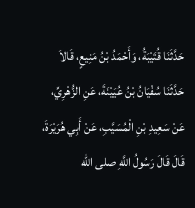حَدَّثَنَا قُتَيْبَةُ، وَأَحْمَدُ بْنُ مَنِيعٍ، قَالاَ حَدَّثَنَا سُفْيَانُ بْنُ عُيَيْنَةَ، عَنِ الزُّهْرِيِّ، عَنْ سَعِيدِ بْنِ الْمُسَيَّبِ، عَنْ أَبِي هُرَيْرَةَ، قَالَ قَالَ رَسُولُ اللَّهِ صلى الله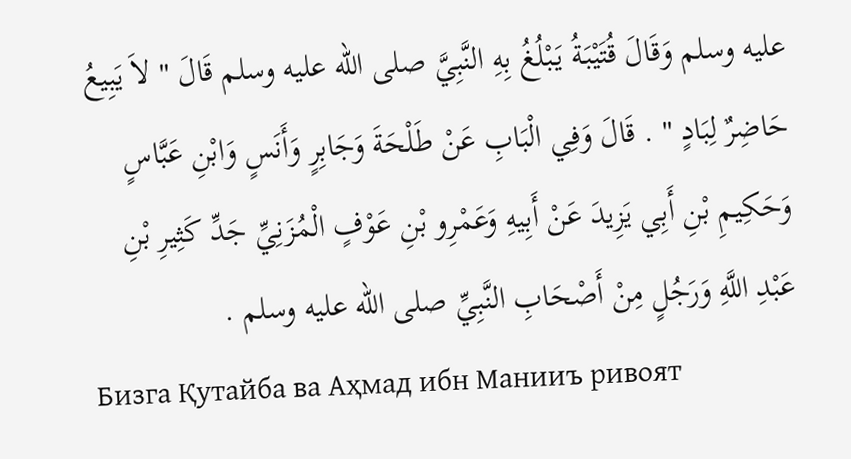عليه وسلم وَقَالَ قُتَيْبَةُ يَبْلُغُ بِهِ النَّبِيَّ صلى الله عليه وسلم قَالَ " لاَ يَبِيعُ حَاضِرٌ لِبَادٍ " . قَالَ وَفِي الْبَابِ عَنْ طَلْحَةَ وَجَابِرٍ وَأَنَسٍ وَابْنِ عَبَّاسٍ وَحَكِيمِ بْنِ أَبِي يَزِيدَ عَنْ أَبِيهِ وَعَمْرِو بْنِ عَوْفٍ الْمُزَنِيِّ جَدِّ كَثِيرِ بْنِ عَبْدِ اللَّهِ وَرَجُلٍ مِنْ أَصْحَابِ النَّبِيِّ صلى الله عليه وسلم .
Бизга Қутайба ва Аҳмад ибн Манииъ ривоят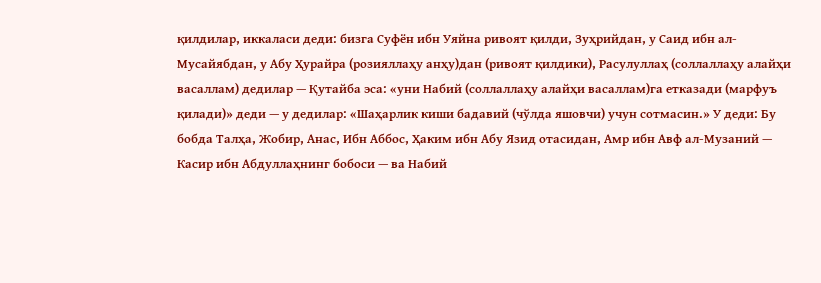қилдилар, иккаласи деди: бизга Суфён ибн Уяйна ривоят қилди, Зуҳрийдан, у Саид ибн ал-Мусайябдан, у Абу Ҳурайра (розияллаҳу анҳу)дан (ривоят қилдики), Расулуллаҳ (соллаллаҳу алайҳи васаллам) дедилар — Қутайба эса: «уни Набий (соллаллаҳу алайҳи васаллам)га етказади (марфуъ қилади)» деди — у дедилар: «Шаҳарлик киши бадавий (чўлда яшовчи) учун сотмасин.» У деди: Бу бобда Талҳа, Жобир, Анас, Ибн Аббос, Ҳаким ибн Абу Язид отасидан, Амр ибн Авф ал-Музаний — Касир ибн Абдуллаҳнинг бобоси — ва Набий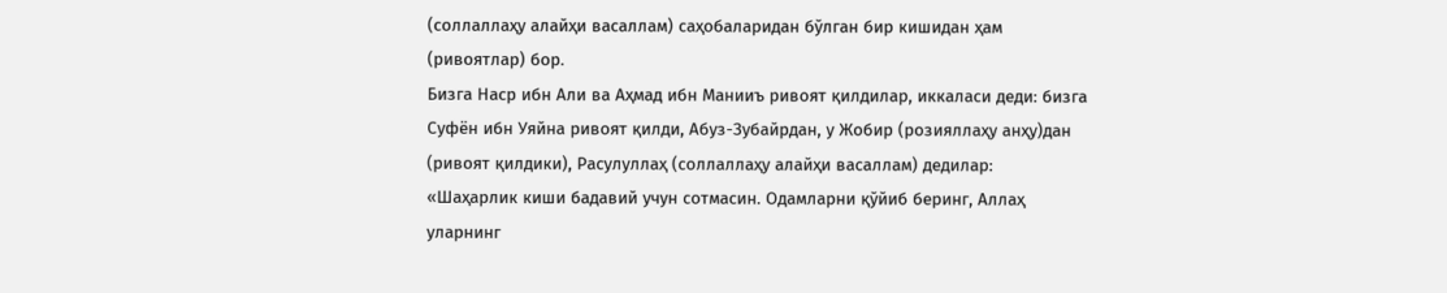(соллаллаҳу алайҳи васаллам) саҳобаларидан бўлган бир кишидан ҳам (ривоятлар) бор.
Бизга Наср ибн Али ва Аҳмад ибн Манииъ ривоят қилдилар, иккаласи деди: бизга Суфён ибн Уяйна ривоят қилди, Абуз-Зубайрдан, у Жобир (розияллаҳу анҳу)дан (ривоят қилдики), Расулуллаҳ (соллаллаҳу алайҳи васаллам) дедилар: «Шаҳарлик киши бадавий учун сотмасин. Одамларни қўйиб беринг, Аллаҳ уларнинг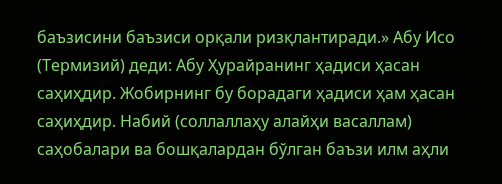баъзисини баъзиси орқали ризқлантиради.» Абу Исо (Термизий) деди: Абу Ҳурайранинг ҳадиси ҳасан саҳиҳдир. Жобирнинг бу борадаги ҳадиси ҳам ҳасан саҳиҳдир. Набий (соллаллаҳу алайҳи васаллам) саҳобалари ва бошқалардан бўлган баъзи илм аҳли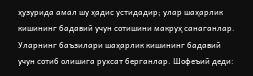ҳузурида амал шу ҳадис устидадир; улар шаҳарлик кишининг бадавий учун сотишини макруҳ санаганлар. Уларнинг баъзилари шаҳарлик кишининг бадавий учун сотиб олишига рухсат берганлар. Шофеъий деди: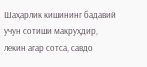Шаҳарлик кишининг бадавий учун сотиши макруҳдир, лекин агар сотса, савдо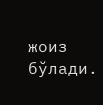жоиз бўлади.